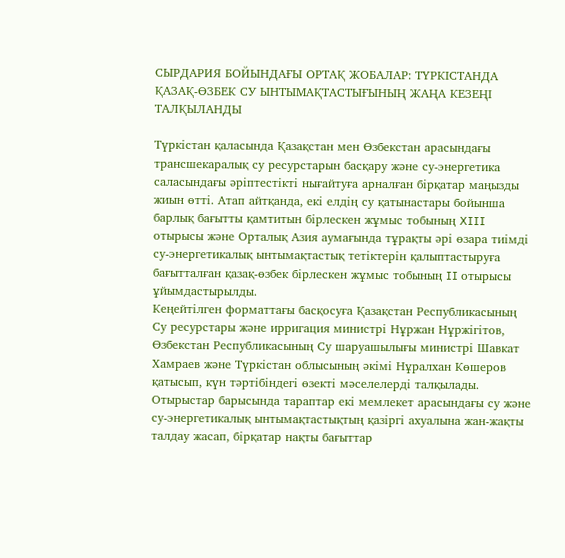СЫРДАРИЯ БОЙЫНДАҒЫ ОРТАҚ ЖОБАЛАР: ТҮРКІСТАНДА ҚАЗАҚ-ӨЗБЕК СУ ЫНТЫМАҚТАСТЫҒЫНЫҢ ЖАҢА КЕЗЕҢІ ТАЛҚЫЛАНДЫ

Түркістан қаласында Қазақстан мен Өзбекстан арасындағы трансшекаралық су ресурстарын басқару және су-энергетика саласындағы әріптестікті нығайтуға арналған бірқатар маңызды жиын өтті. Атап айтқанда, екі елдің су қатынастары бойынша барлық бағытты қамтитын бірлескен жұмыс тобының XIII отырысы және Орталық Азия аумағында тұрақты әрі өзара тиімді су-энергетикалық ынтымақтастық тетіктерін қалыптастыруға бағытталған қазақ-өзбек бірлескен жұмыс тобының II отырысы ұйымдастырылды.
Кеңейтілген форматтағы басқосуға Қазақстан Республикасының Су ресурстары және ирригация министрі Нұржан Нұржігітов, Өзбекстан Республикасының Су шаруашылығы министрі Шавкат Хамраев және Түркістан облысының әкімі Нұралхан Көшеров қатысып, күн тәртібіндегі өзекті мәселелерді талқылады.
Отырыстар барысында тараптар екі мемлекет арасындағы су және су-энергетикалық ынтымақтастықтың қазіргі ахуалына жан-жақты талдау жасап, бірқатар нақты бағыттар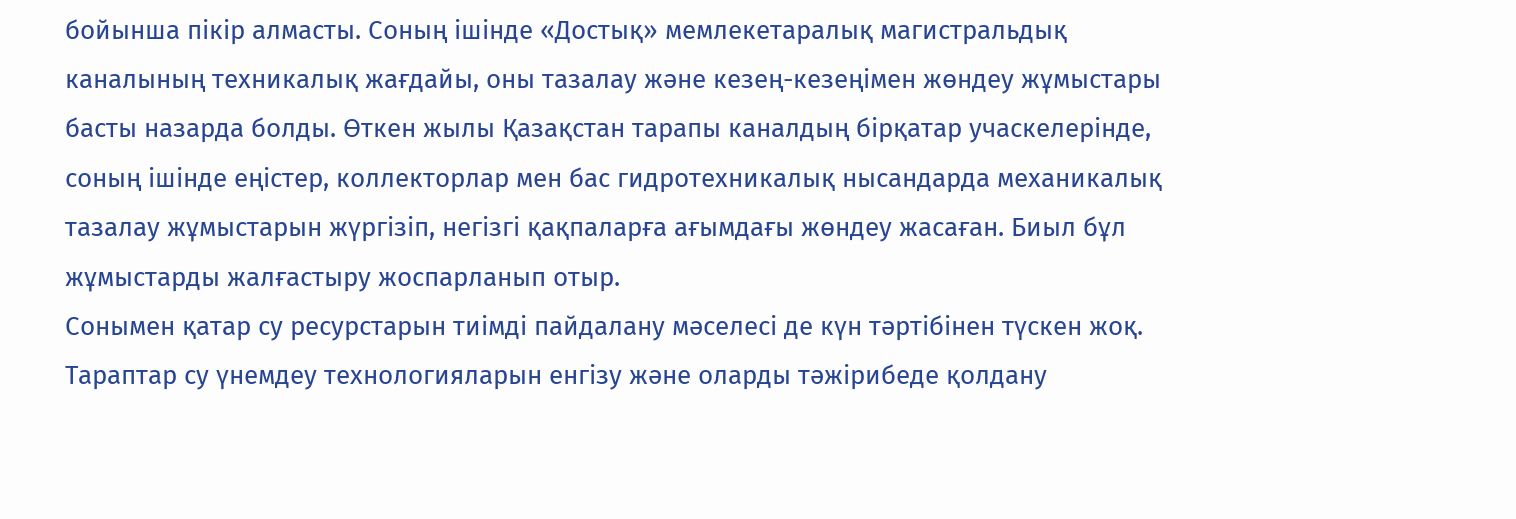бойынша пікір алмасты. Соның ішінде «Достық» мемлекетаралық магистральдық каналының техникалық жағдайы, оны тазалау және кезең-кезеңімен жөндеу жұмыстары басты назарда болды. Өткен жылы Қазақстан тарапы каналдың бірқатар учаскелерінде, соның ішінде еңістер, коллекторлар мен бас гидротехникалық нысандарда механикалық тазалау жұмыстарын жүргізіп, негізгі қақпаларға ағымдағы жөндеу жасаған. Биыл бұл жұмыстарды жалғастыру жоспарланып отыр.
Сонымен қатар су ресурстарын тиімді пайдалану мәселесі де күн тәртібінен түскен жоқ. Тараптар су үнемдеу технологияларын енгізу және оларды тәжірибеде қолдану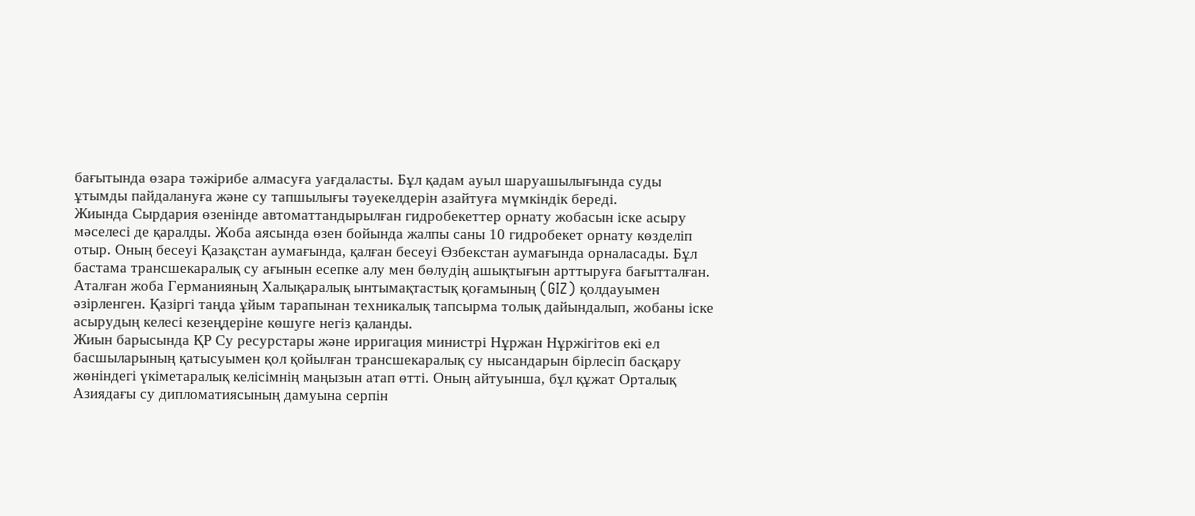бағытында өзара тәжірибе алмасуға уағдаласты. Бұл қадам ауыл шаруашылығында суды ұтымды пайдалануға және су тапшылығы тәуекелдерін азайтуға мүмкіндік береді.
Жиында Сырдария өзенінде автоматтандырылған гидробекеттер орнату жобасын іске асыру мәселесі де қаралды. Жоба аясында өзен бойында жалпы саны 10 гидробекет орнату көзделіп отыр. Оның бесеуі Қазақстан аумағында, қалған бесеуі Өзбекстан аумағында орналасады. Бұл бастама трансшекаралық су ағынын есепке алу мен бөлудің ашықтығын арттыруға бағытталған.
Аталған жоба Германияның Халықаралық ынтымақтастық қоғамының (GIZ) қолдауымен әзірленген. Қазіргі таңда ұйым тарапынан техникалық тапсырма толық дайындалып, жобаны іске асырудың келесі кезеңдеріне көшуге негіз қаланды.
Жиын барысында ҚР Су ресурстары және ирригация министрі Нұржан Нұржігітов екі ел басшыларының қатысуымен қол қойылған трансшекаралық су нысандарын бірлесіп басқару жөніндегі үкіметаралық келісімнің маңызын атап өтті. Оның айтуынша, бұл құжат Орталық Азиядағы су дипломатиясының дамуына серпін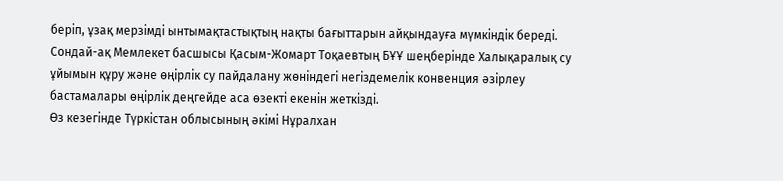беріп, ұзақ мерзімді ынтымақтастықтың нақты бағыттарын айқындауға мүмкіндік береді. Сондай-ақ Мемлекет басшысы Қасым-Жомарт Тоқаевтың БҰҰ шеңберінде Халықаралық су ұйымын құру және өңірлік су пайдалану жөніндегі негіздемелік конвенция әзірлеу бастамалары өңірлік деңгейде аса өзекті екенін жеткізді.
Өз кезегінде Түркістан облысының әкімі Нұралхан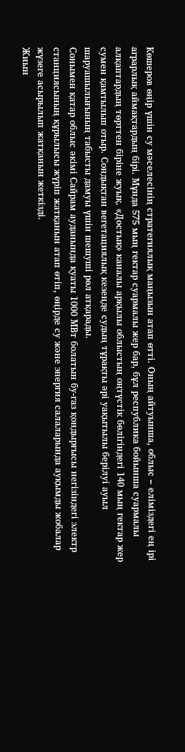Көшеров өңір үшін су мәселесінің стратегиялық маңызын атап өтті. Оның айтуынша, облыс – еліміздегі ең ірі аграрлық аймақтардың бірі. Мұнда 575 мың гектар суармалы жер бар, бұл республика бойынша суармалы алқаптардың төрттен біріне жуық. «Достық» каналы арқылы облыстың оңтүстік бөлігіндегі 140 мың гектар жер сумен қамтылып отыр. Сондықтан вегетациялық кезеңде судың тұрақты әрі уақытылы берілуі ауыл шаруашылығының табысты дамуы үшін шешуші рөл атқарады.
Сонымен қатар облыс әкімі Сайрам ауданында қуаты 1000 МВт болатын бу-газ қондырғысы негізіндегі электр станциясының құрылысы жүріп жатқанын атап өтіп, өңірде су және энергия салаларында ауқымды жобалар жүзеге асырылып жатқанын жеткізді.
Жиын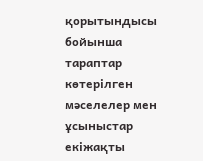қорытындысы бойынша тараптар көтерілген мәселелер мен ұсыныстар екіжақты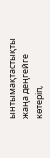ынтымақтастықты жаңа деңгейге көтеріп,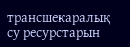трансшекаралық су ресурстарын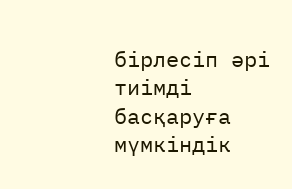бірлесіп әрі тиімді басқаруға мүмкіндік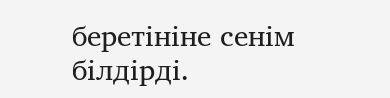беретініне сенім білдірді.